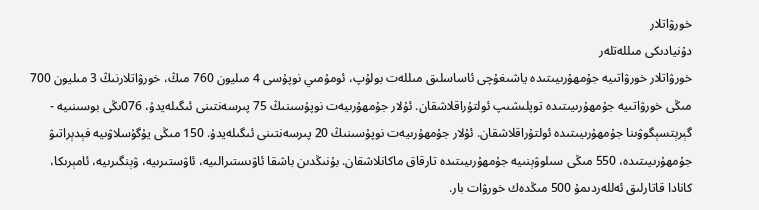خورۋاتلار
دۇنيادىكى مىللەتلەر
خورۋاتلار خورۋاتىيە جۇمھۇرىيىتىدە ياشىغۇچى ئاساسلىق مىللەت بولۇپ، ئومۇمىي نوپۇسى 4 مىليون 760 مىڭ، خورۋاتلارنىڭ 3 مىليون 700 مىڭى خورۋاتىيە جۇمھۇرىيىتىدە توپلىشىپ ئولتۇراقلاشقان. ئۇلار جۇمھۇرىيەت نوپۇسىنىڭ 75 پىرسەنتىنى ئىگىلەيدۇ، 076ىڭى بوسىنىيە - گېرېتسېگوۋىنا جۇمھۇرىيىتىدە ئولتۇراقلاشقان. ئۇلار جۇمھۇرىيەت نوپۇسىنىڭ 20 پىرسەنتىنى ئىگىلەيدۇ. 150 مىڭى يۇگۇسلاۋىيە فېدېراتىۋ جۇمھۇرىيىتىدە، 550 مىڭى سىلوۋېنىيە جۇمھۇرىيىتىدە تارقاق ماكانلاشقان. بۇنىڭدىن باشقا ئاۋىستىرالىيە، ئاۋستىرىيە، ۋېنگىرىيە، ئامېرىكا، كانادا قاتارلىق ئەللەردىمۇ 500 مىڭدەك خورۋات بار.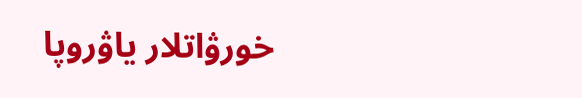خورۋاتلار ياۋروپا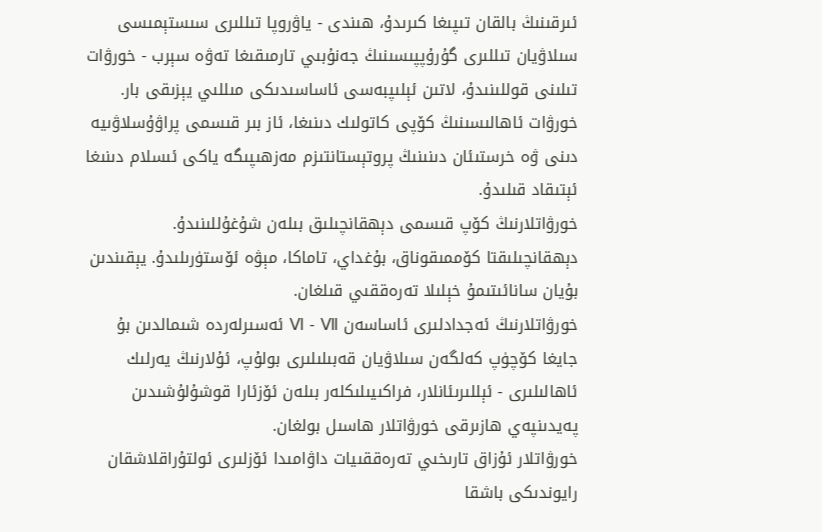ئىرقىنىڭ بالقان تىپىغا كىرىدۇ، ھىندى - ياۋروپا تىللىرى سىستېمىسى سىلاۋيان تىللىرى گۇرۇپپىسىنىڭ جەنۇبىي تارمىقىغا تەۋە سېرب - خورۋات تىلىنى قوللىنىدۇ، لاتىن ئېلىپبەسى ئاساسىدىكى مىللىي يېزىقى بار.
خورۋات ئاھالىسىنىڭ كۆپى كاتولىك دىنىغا، ئاز بىر قىسمى پراۋۇسلاۋىيە دىنى ۋە خرستىئان دىنىنىڭ پروتېستانتىزم مەزھىپىگە ياكى ئىسلام دىنىغا ئېتىقاد قىلىدۇ.
خورۋاتلارنىڭ كۆپ قىسمى دېھقانچىلىق بىلەن شۇغۇللىنىدۇ. دېھقانچىلىقتا كۆممىقوناق، بۇغداي، تاماكا، مېۋە ئۆستۈرىلىدۇ. يېقىندىن بۇيان سانائىتىمۇ خېلىلا تەرەققىي قىلغان.
خورۋاتلارنىڭ ئەجدادلىرى ئاساسەن Ⅵ - Ⅶ ئەسىرلەردە شىمالدىن بۇ جايغا كۆچۈپ كەلگەن سىلاۋيان قەبىلىلىرى بولۇپ، ئۇلارنىڭ يەرلىك ئاھالىلىرى - ئېللىرىئانلار، فراكىيىلىكلەر بىلەن ئۆزئارا قوشۇلۇشىدىن پەيدىنپەي ھازىرقى خورۋاتلار ھاسىل بولغان.
خورۋاتلار ئۇزاق تارىخىي تەرەققىيات داۋامىدا ئۆزلىرى ئولتۇراقلاشقان رايوندىكى باشقا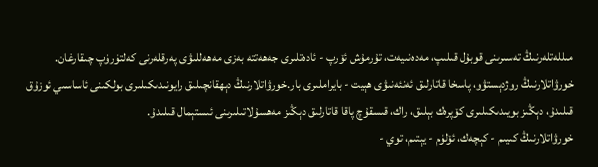مىللەتلەرنىڭ تەسىرىنى قوبۇل قىلىپ، مەدەنىيەت، تۇرمۇش ئۆرپ - ئادەتلىرى جەھەتتە بەزى مەھەللىۋى پەرقلەرنى كەلتۈرۈپ چىقارغان.
خورۋاتلارنىڭ روژدېستۋو، پاسخا قاتارلىق ئەنئەنىۋى ھېيت - بايراملىرى بار.خورۋاتلارنىڭ دېھقانچىلىق رايونىدىكىلىرى بولكىنى ئاساسىي ئوزۇق قىلىدۇ، دېڭىز بويىدىكىلىرى كۆپرەك بېلىق، راك، قىسقۇچ پاقا قاتارلىق دېڭىز مەھسۇلاتىلىرىنى ئىستېمال قىلىدۇ.
خورۋاتلارنىڭ كىيىم - كېچەك، ئۆلۈم - يېتىم، توي -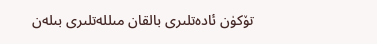تۆكۈن ئادەتلىرى بالقان مىللەتلىرى بىلەن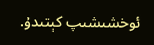ئوخشىشىپ كېتىدۇ.